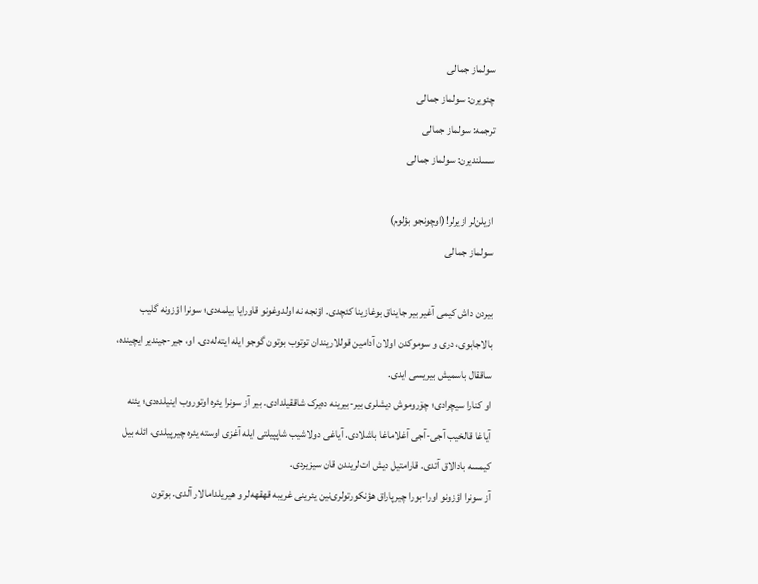سولماز جمالی
چئویرن: سولماز جمالی
ترجمه: سولماز جمالی
سسلندیرن: سولماز جمالی

ازیلن‌لر ازیرلر!(اوچونجو بؤلوم)
سولماز جمالی

بیردن داش کیمی آغیر بیر جایناق بوغازینا کئچدی. اؤنجه نه‌ اولدوغونو قاورایا بیلمه‌دی؛ سونرا اؤزونه گلیب بالاجابوی، دری و سوموکدن اولان آدامین قوللاریندان توتوب بوتون گوجو ایله ایته‌له‌دی. او، جیر-جیندیر ایچینده، ساققال باسمیش بیریسی ایدی.
او کنارا سیچرادی؛ چۆروموش دیشلری بیر-بیرینه ده‌یرک شاققیلدادی. بیر آز سونرا یئره اوتوروب اینیلده‌دی؛ یئنه آیاغا قالخیب آجی-آجی آغلاماغا باشلادی. آیاغی دولاشیب شاپپیلتی ایله آغزی اوسته یئره چیرپیلدی، ائله بیل کیمسه بادالاق آتدی. قارامتیل دیش ات‌لریندن قان سیزیردی.
آز سونرا اؤزونو اورا-بورا چیرپاراق هؤنکورتولری‌نین یئرینی غریبه قهقهه‌لر و هیریلدامالار آلدی. بوتون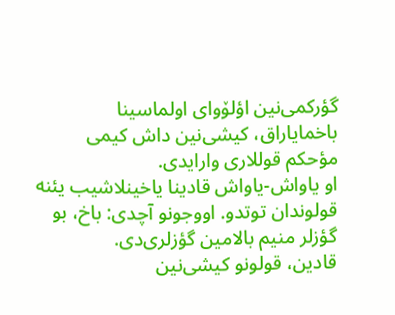گؤرکمی‌نین اؤلۆوای اولماسینا باخمایاراق، کیشی‌نین داش کیمی مؤحکم قوللاری وارایدی.
او یاواش-یاواش قادینا یاخینلاشیب یئنه قولوندان توتدو. اووجونو آچدی: باخ، بو گؤزلر منیم بالامین گؤزلری‌دی.
قادین، قولونو کیشی‌نین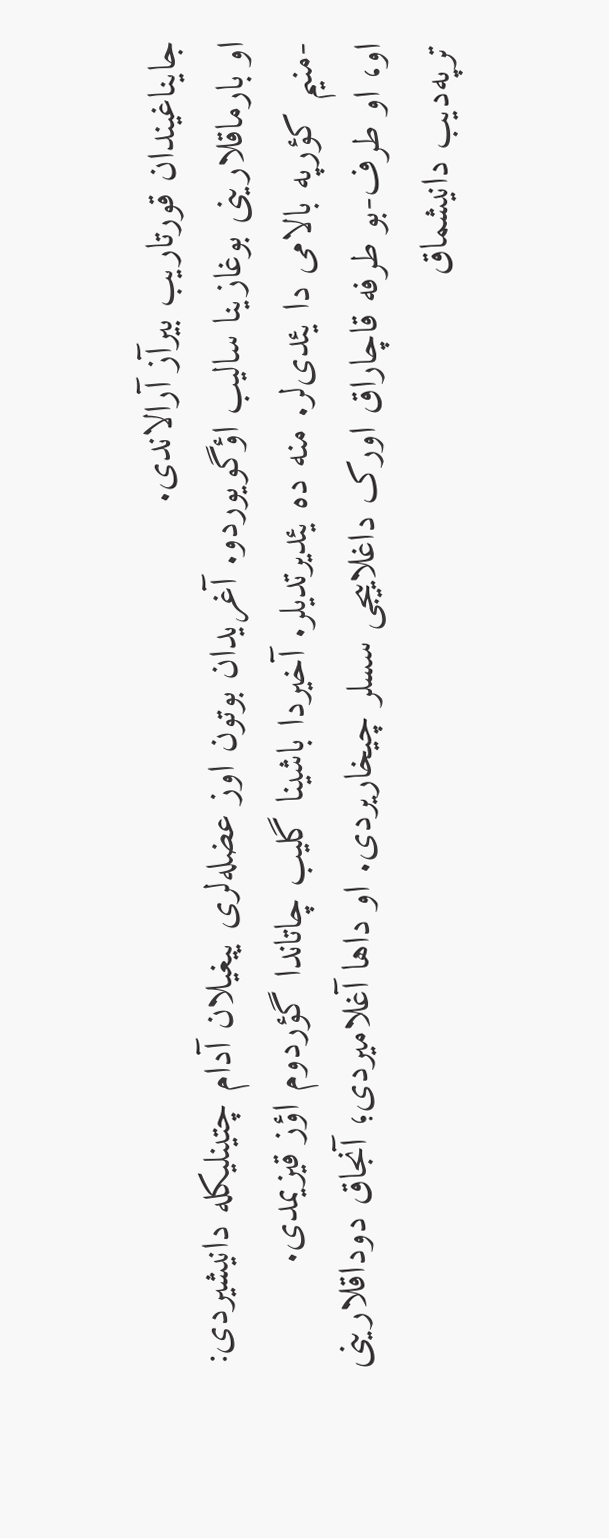جایناغیندان قورتاریب بیرآز آرالاندی.
او بارماقلارینی بوغازینا سالیب اؤگویوردو. آغریدان بوتون اوز عضله‌لری ییغیلان آدام چتینلیکله دانیشیردی:
-منیم کؤرپه بالامی دا یئدی‌لر. منه ده یئدیرتدیلر. آخیردا باشینا گلیب چاتاندا گؤردوم اؤز قیزیمدی.
او، او طرف-بو طرفه قاچاراق اورک داغلاییجی سسلر چیخاریردی. او داها آغلامیردی؛ آنجاق دوداقلارینی ترپه‌دیب دانیشماق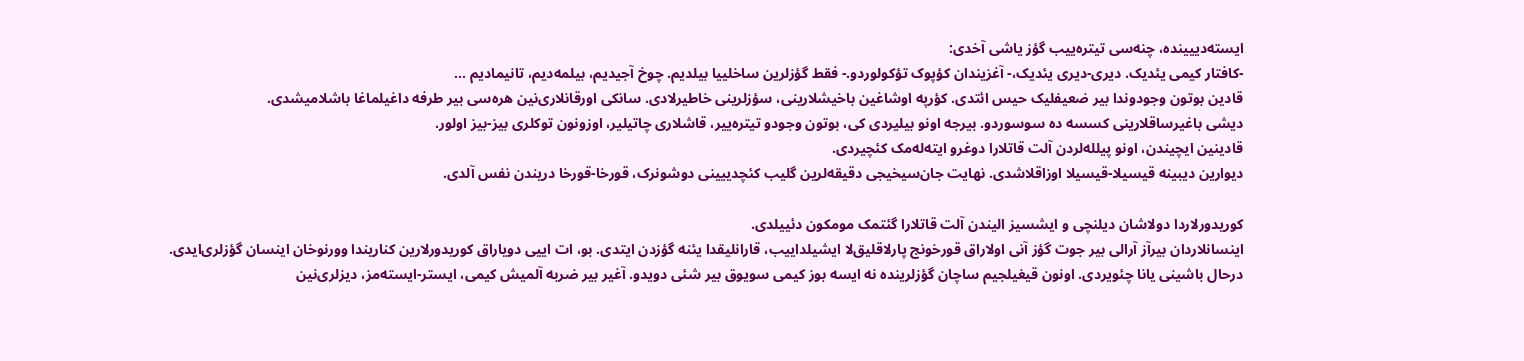ایسته‌دییینده، چنه‌سی تیتره‌ییب گؤز یاشی آخدی:
-کافتار کیمی یئدیک. دیری-دیری یئدیک،- آغزیندان کؤپوک تؤکولوردو.- فقط گؤزلرین ساخلییا بیلدیم. چوخ آجیدیم، بیلمه‌دیم، تانیمادیم …
قادین بوتون وجودوندا بیر ضعیفلیک حیس ائتدی. کؤرپه اوشاغین باخیشلارینی، سؤزلرینی خاطیرلادی. سانکی اورقانلاری‌نین هره‌سی بیر طرفه داغیلماغا باشلامیشدی.
دیشی باغیرساقلارینی کسسه ده سوسوردو. بیرجه اونو بیلیردی کی، بوتون وجودو تیتره‌ییر، قاشلاری چاتیلیر، اوزونون توکلری بیز-بیز اولور.
قادینین ایچیندن، اونو پیلله‌لردن آلت قاتلارا دوغرو ایته‌له‌مک کئچیردی.
دیوارین دیبینه قیسیلا-قیسیلا اوزاقلاشدی. نهایت جان‌سیخیجی دقیقه‌لرین گلیب کئچدییینی دوشونرک، قورخا-قورخا دریندن نفس آلدی.

کوریدورلاردا دولاشان دیلنچی و ایشسیز الیندن آلت قاتلارا گئتمک مومکون دئییلدی.
اینسانلاردان بیرآز آرالی بیر جوت گؤز آنی اولاراق قورخونج پارلاقلیق‌لا ایشیلداییب، قارانلیقدا یئنه گؤزدن ایتدی. بو، ات اییی دویاراق کوریدورلارین کناریندا وورنوخان اینسان گؤزلری‌ایدی.
درحال باشینی یانا چئویردی. اونون قیغیلجیم ساچان گؤزلرینده نه ایسه بوز کیمی سویوق بیر شئی دویدو. آغیر بیر ضربه آلمیش کیمی، ایستر-ایسته‌مز، دیزلری‌نین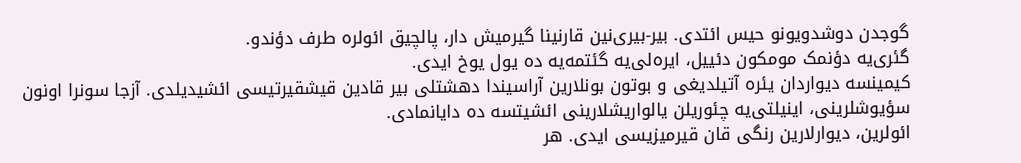گوجدن دوشدویونو حیس ائتدی. بیر-بیری‌نین قارنینا گیرمیش دار، پالچیق ائولره طرف دؤندو.
گئری‌یه دؤنمک مومکون دئییل، ایره‌لی‌یه گئتمه‌یه ده یول یوخ ایدی.
کیمینسه دیواردان یئره آتیلدیغی و بوتون بونلارین آراسیندا دهشتلی بیر قادین قیشقیرتیسی ائشیدیلدی. آزجا سونرا اونون سؤیوشلرینی، اینیلتی‌یه چئوریلن یالواریشلارینی ائشیتسه ده دایانمادی.
ائولرین، دیوارلارین رنگی قان قیرمیزیسی ایدی. هر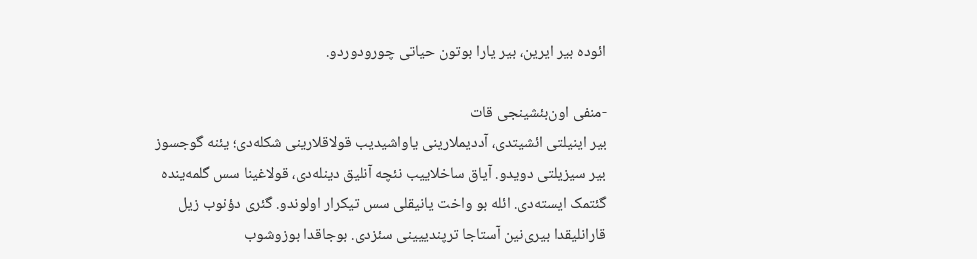ائوده بیر ایرین، بیر یارا بوتون حیاتی چورودوردو.

-منفی اون‌بئشینجی قات
بیر اینیلتی ائشیتدی، آددیملارینی یاواشیدیب قولاقلارینی شکله‌دی؛ یئنه گوجسوز بیر سیزیلتی دویدو. آیاق ساخلاییب نئچه آنلیق دینله‌دی، قولاغینا سس گلمه‌ینده گئتمک ایسته‌دی. ائله بو واخت یانیقلی سس تیکرار اولوندو. گئری دؤنوب زیل قارانلیقدا بیری‌نین آستاجا ترپندییینی سئزدی. بوجاقدا بوزوشوب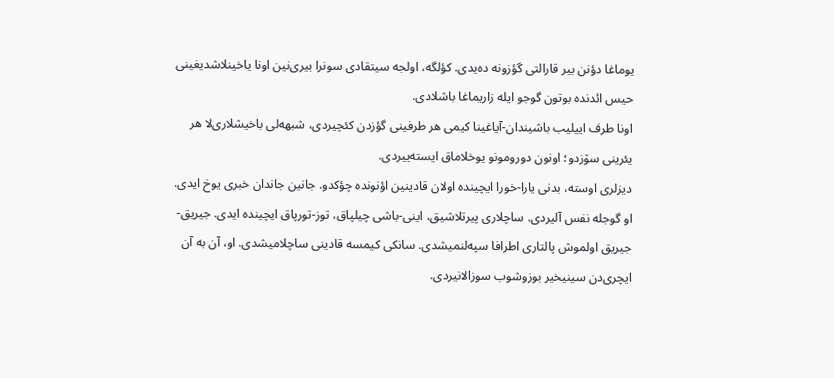یوماغا دؤنن بیر قارالتی گؤزونه ده‌یدی. کؤلگه، اولجه سیتقادی سونرا بیری‌نین اونا یاخینلاشدیغینی حیس ائدنده بوتون گوجو ایله زاریماغا باشلادی.
اونا طرف اییلیب باشیندان-آیاغینا کیمی هر طرفینی گؤزدن کئچیردی، شبهه‌لی باخیشلاری‌لا هر یئرینی سۆزدو؛ اونون دورومونو یوخلاماق ایسته‌ییر‌دی.
دیزلری اوسته، بدنی یارا-خورا ایچینده اولان قادینین اؤنونده چؤکدو. جانین جاندان خبری یوخ ایدی.
او گوجله نفس آلیردی. ساچلاری پیرتلاشیق، اینی-باشی چیلپاق، توز-تورپاق ایچینده ایدی. جیریق-جیریق اولموش پالتاری اطرافا سپه‌لنمیشدی. سانکی کیمسه قادینی ساچلامیشدی. او، آن به آن ایچری‌دن سینیخیر بوزوشوب سوزالانیردی.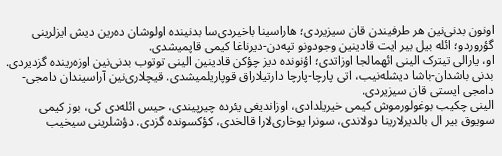اونون بدنی‌نین هر طرفیندن قان سیزیردی؛ هاراسینا باخیردی‌سا بدنینده اولوشان ده‌رین دیش ایزلرینی گؤروردو؛ ائله بیل بیر ایت قادینین وجودونو تپه‌دن-دیرناغا کیمی قاپمیشدی.
او، یارالی تیترک الینی ائهمالجا اوزاتدی؛ اؤنونده دیز چؤکن قادینین الینی توتوب بدنی‌نین اوزه‌رینده گزدیردی. بدنی باشدان-باشا‌ دیشله‌نیب، اتی پارچا-پارچا دارتیلاراق قوپاریلمیشدی. قیچلاری‌نین آراسیندان دامجی-دامجی ایستی قان سیزیردی.
الینی چکیب بوغولورموش کیمی خیریلدادی، اوزاندیغی یئرده چیرپیندی، حیس ائله‌دی کی، بوز کیمی سویوق بیر ال بالدیرلارینا دولاندی، سونرا یوخاری‌لارا قالخدی، کؤکسونده گزدی. دؤشلرینی سیخیب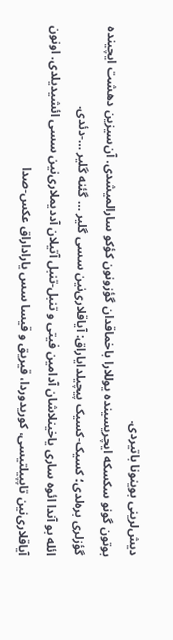دیش‌لرینی بوینونا باتیردی.
بوتون گونو سکسکه ایچریسینده یوللارا باخماقدان گؤزونون کؤکو سارالمیشدی. آن‌سیزین دهشت ایچینده گؤزلری بره‌لدی؛ کسیک-کسیک پیچیلدایاراق: آیاقلاری‌نین سسی گلیر … گئنه گلیر …-دئدی.
ائله بو آندا ائوه ساری یاخینلاشان آدامین فیتی و تنبل-تنبل آتیلان آددیملاری‌نین سسی ائشیدیلدی. اونون آیاقلاری‌نین تاپپیلتیسی، کوریدوردا، قیریق و قیسا سس یاراداراق عکس-صدا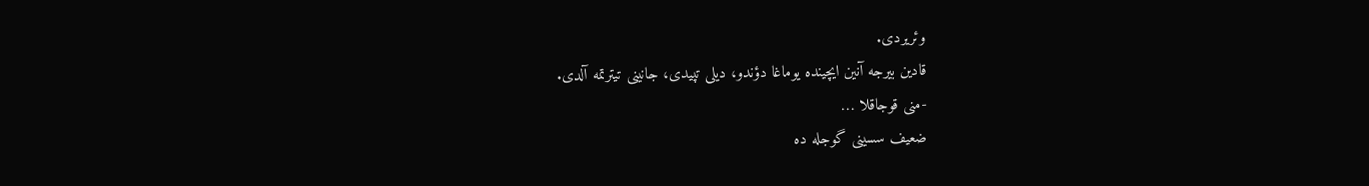وئریردی.
قادین بیرجه آنین ایچینده یوماغا دؤندو، دیلی تپیدی، جانینی تیترتمه آلدی.
-منی قوجاقلا …
ضعیف سسینی گوجله ده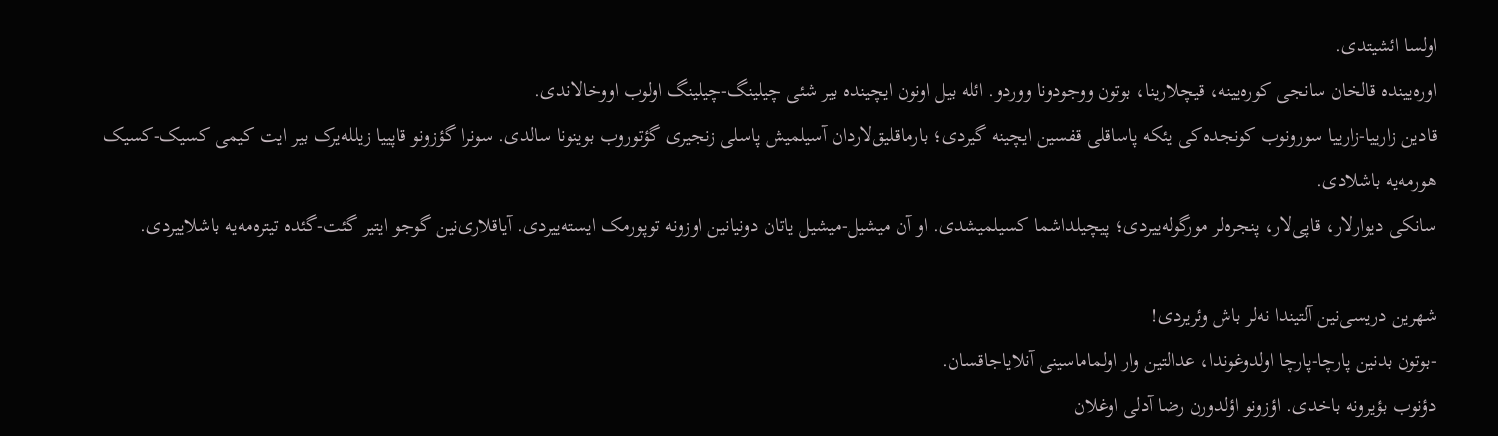اولسا ائشیتدی.
اوره‌یینده قالخان سانجی کوره‌یینه، قیچلارینا، بوتون ووجودونا ووردو. ائله بیل اونون ایچینده بیر شئی چیلینگ-چیلینگ اولوب اووخالاندی.
قادین زارییا-زارییا سورونوب کونجده‌کی یئکه پاساقلی قفسین ایچینه گیردی؛ بارماقلیق‌لاردان آسیلمیش پاسلی زنجیری گؤتوروب بوینونا سالدی. سونرا گؤزونو قاپییا زیلله‌یرک بیر ایت کیمی کسیک-کسیک هورمه‌یه باشلادی.
سانکی دیوارلار، قاپی‌لار، پنجره‌لر مورگوله‌ییردی؛ پیچیلداشما کسیلمیشدی. او آن میشیل-میشیل یاتان دونیانین اوزونه توپورمک ایسته‌ییردی. آیاقلاری‌نین گوجو ایتیر گئت-گئده تیتره‌مه‌یه باشلاییردی.

شهرین دریسی‌نین آلتیندا نه‌لر باش وئریردی!
-بوتون بدنین پارچا-پارچا اولدوغوندا، عدالتین وار اولماماسینی آنلایاجاقسان.
دؤنوب بؤیرونه باخدی. اؤزونو اؤلدورن رضا آدلی اوغلان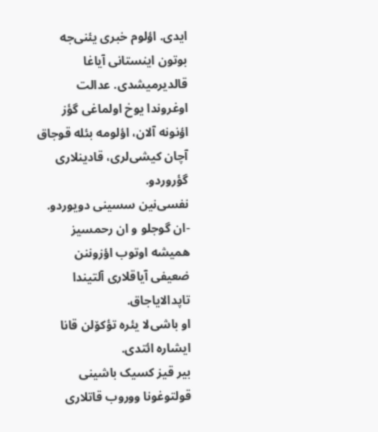ایدی. اؤلوم خبری یئنی‌جه بوتون اینستانی آیاغا قالدیرمیشدی. عدالت اوغروندا یوخ اولماغی گؤز اؤنونه آلان، اؤلومه بئله قوجاق آچان کیشی‌لری، قادینلاری گؤروردو.
نفسی‌نین سسینی دویوردو.
-ان گوجلو و ان رحمسیز همیشه اوتوب اؤزوننن ضعیفی آیاقلاری آلتیندا تاپدالایاجاق.
او باشی‌لا یئره تؤکۆلن قانا ایشاره ائتدی.
بیر قیز کسیک باشینی قولتوغونا ووروب قاتلاری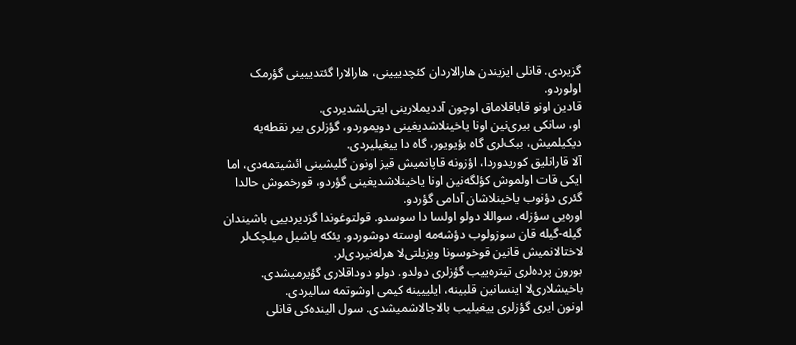گزیردی. قانلی ایزیندن هارالاردان کئچدییینی، هارالارا گئتدییینی گؤرمک اولوردو.
قادین اونو قاباقلاماق اوچون آددیملارینی ایتی‌لشدیردی.
او، سانکی بیری‌نین اونا یاخینلاشدیغینی دویموردو، گؤزلری بیر نقطه‌یه دیکیلمیش، ببک‌لری گاه بؤیویور، گاه دا ییغیلیردی.
آلا قارانلیق کوریدوردا، اؤزونه قاپانمیش قیز اونون گلیشینی ائشیتمه‌دی، اما ایکی قات اولموش کؤلگه‌نین اونا یاخینلاشدیغینی گؤردو، قورخموش حالدا گئری دؤنوب یاخینلاشان آدامی گؤردو.
اوره‌یی سؤزله، سواللا دولو اولسا دا سوسدو. قولتوغوندا گزدیردییی باشیندان گیله-گیله قان سوزولوب دؤشه‌مه اوسته دوشوردو. یئکه یاشیل میلچک‌لر لاختالانمیش قانین قوخوسونا ویزیلتی‌لا هرله‌نیردی‌لر.
بورون پرده‌لری تیتره‌ییب گؤزلری دولدو. دولو دوداقلاری گؤیرمیشدی. باخیشلاری‌لا اینسانین قلبینه، ایلییینه کیمی اوشوتمه سالیردی.
اونون ایری گؤزلری ییغیلیب بالاجالاشمیشدی. سول الینده‌کی قانلی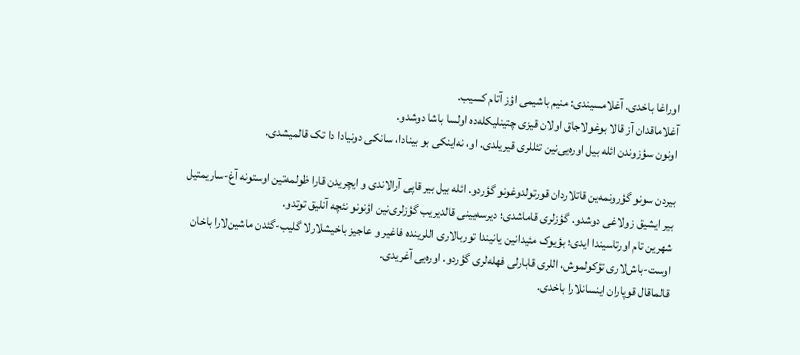اوراغا باخدی. آغلامسیندی: منیم باشیمی اؤز آتام کسیب.
آغلاماقدان آز قالا بوغولاجاق اولان قیزی چتینلیکله‌ده اولسا باشا دوشدو.
اونون سؤزوندن ائله بیل اوره‌یی‌نین تئللری قیریلدی. او، نه‌اینکی بو بینادا، سانکی دونیادا دا تک قالمیشدی.

بیردن سونو گؤرونمه‌ین قاتلاردان قورتولدوغونو گؤردو. ائله بیل بیر قاپی آرالاندی و ایچریدن قارا ظولمه‌تین اوستونه آغ-ساریمتیل بیر ایشیق زولاغی دوشدو. گؤزلری قاماشدی؛ دیرسه‌یینی قالدیریب گؤزلری‌نین اؤنونو نئچه آنلیق توتدو.
شهرین تام اورتاسیندا ایدی؛ بؤیوک مئیدانین یانیندا توربالاری اللرینده فاغیر و عاجیز باخیشلارلا گلیب-گئدن ماشین‌لارا باخان اوست-باش‌لاری تؤکولموش، اللری قابارلی فهله‌لری گؤردو. اوره‌یی آغریدی.
قالماقال قوپاران اینسانلارا باخدی.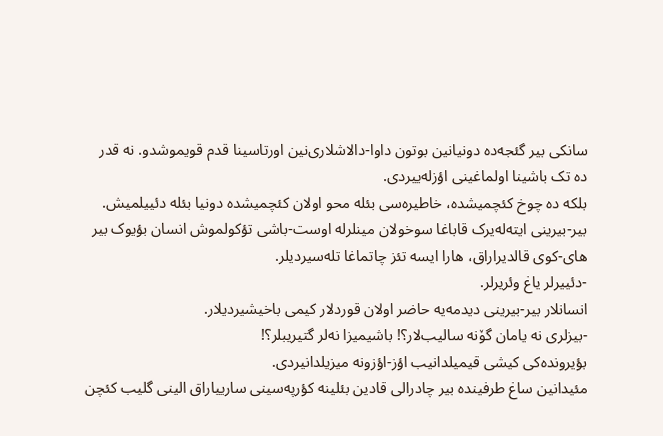سانکی بیر گئجه‌ده دونیانین بوتون داوا-دالاشلاری‌نین اورتاسینا قدم قویموشدو. نه قدر ده تک باشینا اولماغینی اؤزله‌ییردی.
بلکه ده چوخ کئچمیشده، خاطیره‌سی بئله محو اولان کئچمیشده دونیا بئله دئییلمیش.
بیر-بیرینی ایته‌له‌یرک قاباغا سوخولان مینلرله اوست-باشی تؤکولموش انسان بؤیوک بیر های-کوی قالدیراراق، هارا ایسه تئز چاتماغا تله‌سیردیلر.
-دئییرلر یاغ وئریرلر.
انسانلار بیر-بیرینی دیدمه‌یه حاضر اولان قوردلار کیمی باخیشیردیلار.
-بیزلری نه یامان گۆنه سالیب‌لار؟! باشیمیزا نه‌لر گتیریبلر؟!
بؤیرونده‌کی کیشی قیمیلدانیب اؤز-اؤزونه میزیلدانیردی.
مئیدانین ساغ طرفینده بیر چادرالی قادین بئلینه کؤرپه‌سینی سارییاراق الینی گلیب کئچن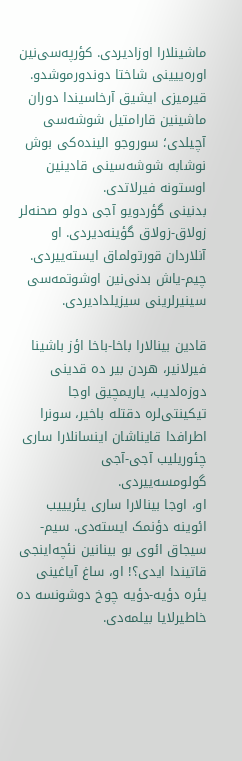ماشینلارا اوزادیردی. کؤرپه‌سی‌نین اوره‌ییینی شاختا دوندورموشدو.
قیرمیزی ایشیق آرخاسیندا دوران ماشینین‌ قارامتیل شوشه‌سی آچیلدی؛ سوروجو الینده‌کی بوش نوشابه شوشه‌سینی قادینین اوستونه فیرلاتدی.
بدنینی گؤردویو آجی دولو صحنه‌لر زولاق-زولاق گؤینه‌دیردی. او آنلاردان قورتولماق ایسته‌ییردی. چیم-یاش بدنی‌نین اوشوتمه‌سی سینیرلرینی سیزیلدادیردی.

قادین بینالارا باخا-باخا اؤز باشینا فیرلانیر، هردن بیر ده قدینی دوزه‌لدیب، یاریمچیق اوجا تیکینتی‌لره دقتله باخیر، سونرا اطرافدا قایناشان اینسانلارا ساری چئوریلیب آجی-آجی گولومسه‌ییردی.
او، اوجا بینالارا ساری یئریییب ائوینه دؤنمک ایسته‌دی. سیم-سیجاق ائوی بو بینانین نئچه‌اینجی قاتیندا ایدی؟! او، ساغ آیاغینی یئره دؤیه‌-دؤیه چوخ دوشونسه ده خاطیرلایا بیلمه‌دی.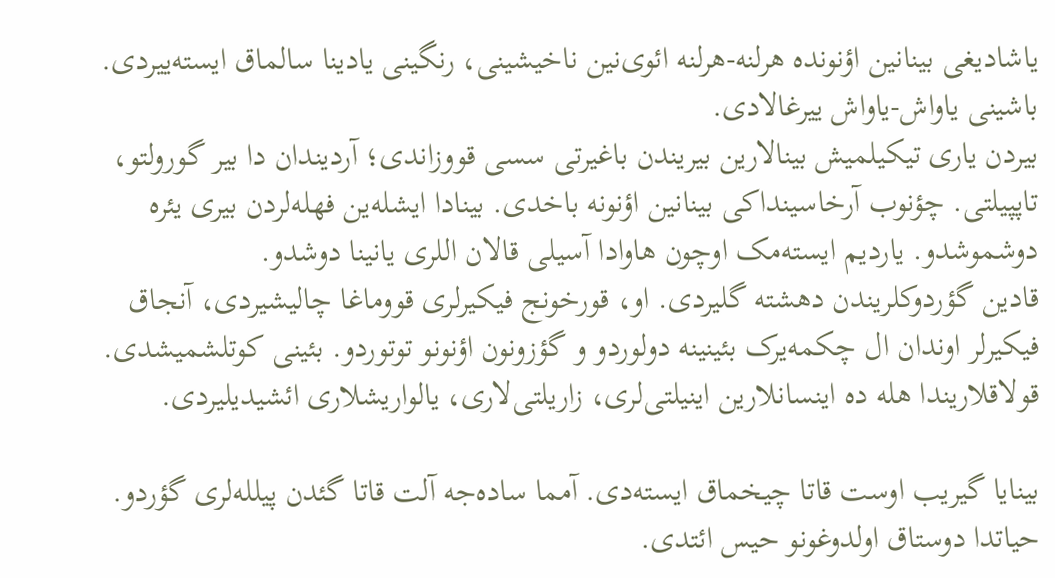یاشادیغی بینانین اؤنونده هرلنه-هرلنه ائوی‌نین ناخیشینی، رنگینی یادینا سالماق ایسته‌ییردی. باشینی یاواش-یاواش ییرغالادی.
بیردن یاری تیکیلمیش بینالارین بیریندن باغیرتی سسی قووزاندی؛ آردیندان دا بیر گورولتو، تاپپیلتی. چؤنوب آرخاسینداکی بینانین اؤنونه باخدی. بینادا ایشله‌ین فهله‌لردن بیری یئره دوشموشدو. یاردیم ایسته‌مک اوچون هاوادا آسیلی قالان اللری یانینا دوشدو.
قادین گؤردوکلریندن دهشته گلیردی. او، قورخونج فیکیرلری قووماغا چالیشیردی، آنجاق فیکیرلر اوندان ال چکمه‌یرک بئینینه دولوردو و گؤزونون اؤنونو توتوردو. بئینی کوتلشمیشدی. قولاقلاریندا هله ده اینسانلارین اینیلتی‌لری، زاریلتی‌لاری، یالواریشلاری ائشیدیلیردی.

بینایا گیریب اوست قاتا چیخماق ایسته‌دی. آمما ساده‌جه آلت قاتا گئدن پیلله‌لری گؤردو.
حیاتدا دوستاق اولدوغونو حیس ائتدی.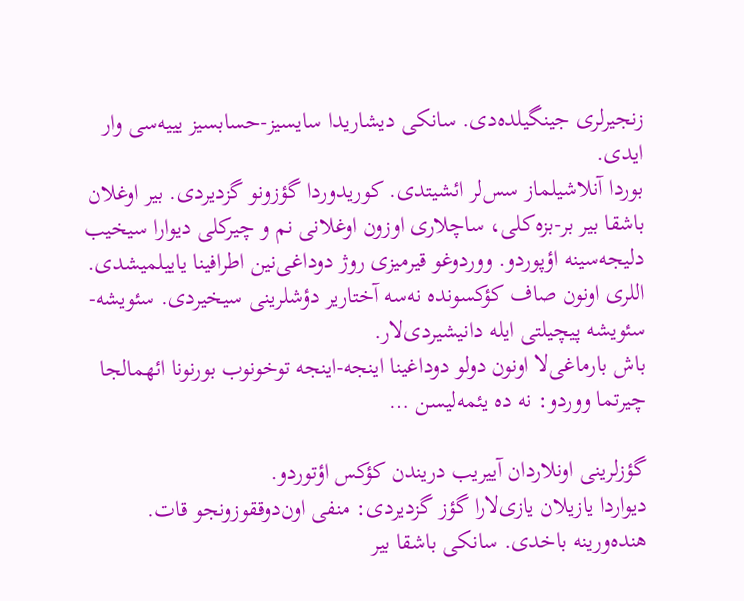زنجیرلری جینگیلده‌دی. سانکی دیشاریدا سایسیز-حسابسیز یییه‌سی وار ایدی.
بوردا آنلاشیلماز سس‌لر ائشیتدی. کوریدوردا گؤزونو گزدیردی. بیر اوغلان باشقا بیر بر-بزه‌کلی، ساچلاری اوزون اوغلانی نم و چیرکلی دیوارا سیخیب دلیجه‌سینه اؤپوردو. ووردوغو قیرمیزی روژ دوداغی‌نین اطرافینا یاییلمیشدی. اللری اونون صاف کؤکسونده نه‌سه آختاریر دؤشلرینی سیخیردی. سئویشه-سئویشه پیچیلتی ایله دانیشیردی‌لار.
باش بارماغی‌لا اونون دولو دوداغینا اینجه-اینجه توخونوب بورنونا ائهمالجا چیرتما ووردو: نه ده یئمه‌لیسن …

گؤزلرینی اونلاردان آییریب دریندن کؤکس اؤتوردو.
دیواردا یازیلان یازی‌لارا گؤز گزدیردی: منفی اون‌دوققوزونجو قات.
هنده‌ورینه باخدی. سانکی باشقا بیر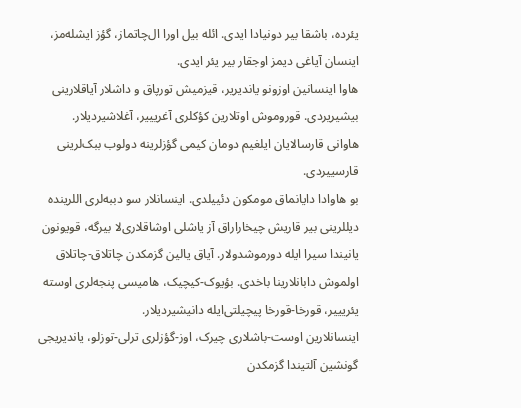یئرده، باشقا بیر دونیادا ایدی. ائله بیل اورا ال‌چاتماز، گؤز ایشله‌مز، اینسان آیاغی دیمز اوجقار بیر یئر ایدی.
هاوا اینسانین اوزونو یاندیریر، قیزمیش تورپاق و داشلار آیاقلارینی بیشیریردی. قوروموش اوتلارین کؤکلری آغریییر، آغلاشیردیلار.
هاوانی قارسالایان ایلغیم دومان کیمی گؤزلرینه دولوب ببک‌لرینی قارسییردی.
بو هاوادا دایانماق مومکون دئییلدی. اینسانلار سو دببه‌لری اللرینده دیللرینی بیر قاریش چیخاراراق آز یاشلی اوشاقلاری‌لا بیرگه، قویونون یانیندا سیرا ایله دورموشدولار. آیاق یالین گزمکدن چاتلاق-چاتلاق اولموش دابانلارینا باخدی. بؤیوک-کیچیک، هامیسی پنجه‌لری اوسته یئریییر، قورخا-قورخا پیچیلتی‌ایله دانیشیردیلار.
اینسانلارین اوست-باشلاری چیرک، اوز-گؤزلری ترلی-توزلو، یاندیریجی گونشین آلتیندا گزمکدن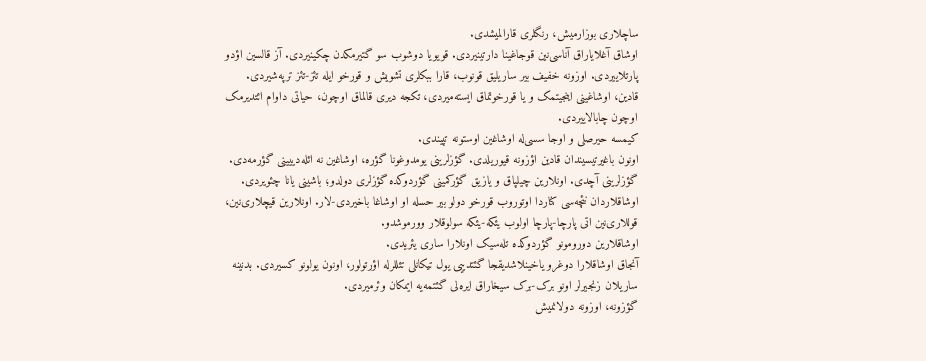ساچلاری بوزارمیش، رنگلری قارالمیشدی.
اوشاق آغلایاراق آناسی‌نین قوجاغینا دارتینیردی. قویویا دوشوب سو گتیرمکدن چکینیردی. آز قالسین اؤدو پارتلاییردی. اوزونه خفیف بیر ساریلیق قونوب، قارا ببکلری تشویش و قورخو ایله تئز-تئز ترپه‌شیردی.
قادین، اوشاغینی اینجیتمک و یا قورخوتماق ایسته‌میردی، تکجه دیری قالماق اوچون، حیاتی داوام ائتدیرمک اوچون چابالاییردی.
کیمسه حیرصلی و اوجا سسی‌له اوشاغین اوستونه تپیندی.
اونون باغیرتیسیندان قادین اؤزونه قیوریلدی. گؤزلرینی یومدوغونا گؤره، اوشاغین نه ائله‌دییینی گؤرمه‌دی.
گؤزلرینی آچدی. اونلارین چیلپاق و یازیق گؤرکمینی گؤردوکده گؤزلری دولدو؛ باشینی یانا چئویردی.
اوشاقلاردان نئچه‌سی کناردا اوتوروب قورخو دولو بیر حسله او اوشاغا باخیردی-لار. اونلارین قیچلاری‌نین، قوللاری‌نین اتی پارچا-پارچا اولوب یئکه-یئکه سولوقلار وورموشدو.
اوشاقلارین دورومونو گؤردوکده تله‌سیک اونلارا ساری یئریدی.
آنجاق اوشاقلارا دوغرو یاخینلاشدیقجا گئتدییی یول تیکانلی تئللرله اؤرتولور، اونون یولونو کسیردی. بدنینه ساریلان زنجیرلر اونو برک-برک سیخاراق ایره‌لی گئتمه‌یه ایمکان وئرمیردی.
گؤزونه، اوزونه دولانمیش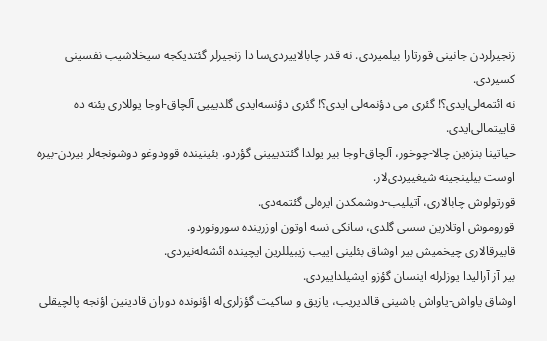زنجیرلردن جانینی قورتارا بیلمیردی. نه قدر چابالاییردی‌سا دا زنجیرلر گئتدیکجه سیخلاشیب نفسینی کسیردی.
نه ائتمه‌لی‌ایدی؟! گئری می دؤنمه‌لی ایدی؟! گئری دؤنسه‌ایدی گلدیییی آلچاق-اوجا یوللاری یئنه ده قاییتمالی‌ایدی.
حیاتینا بنزه‌ین چالا-چوخور، آلچاق-اوجا بیر یولدا گئتدییینی گؤردو. بئینینده قوودوغو دوشونجه‌لر بیردن-بیره اوست بیلینجینه شیغییردی‌لار.
قورتولوش چابالاری، آتیلیب-دوشمکدن ایره‌لی گئتمه‌دی.
قوروموش اوتلارین سسی گلدی، سانکی نسه اوتون اوزرینده سورونوردو.
قابیرقالاری چیخمیش بیر اوشاق بئلینی اییب زیبیللرین ایچینده ائشه‌له‌نیردی.
بیر آز آرالیدا یوزلرله اینسان گؤزو ایشیلداییردی.
اوشاق یاواش-یاواش باشینی قالدیریب، یازیق‌ و ساکیت گؤزلری‌له اؤنونده دوران قادینین اؤنجه پالچیقلی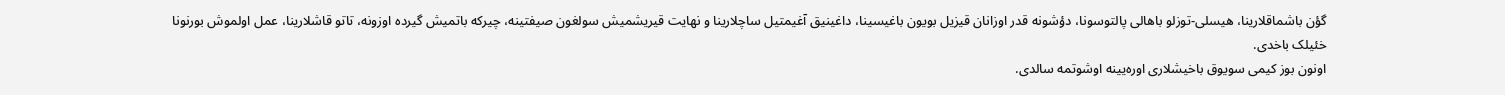گؤن باشماقلارینا، هیسلی-توزلو باهالی پالتوسونا، دؤشونه قدر اوزانان قیزیل بویون باغیسینا، داغینیق آغیمتیل ساچلارینا و نهایت قیریشمیش سولغون صیفتینه، چیرکه باتمیش گیرده اوزونه، تاتو قاشلارینا، عمل اولموش بورنونا خئیلک باخدی.
اونون بوز کیمی سویوق باخیشلاری اوره‌یینه اوشوتمه سالدی.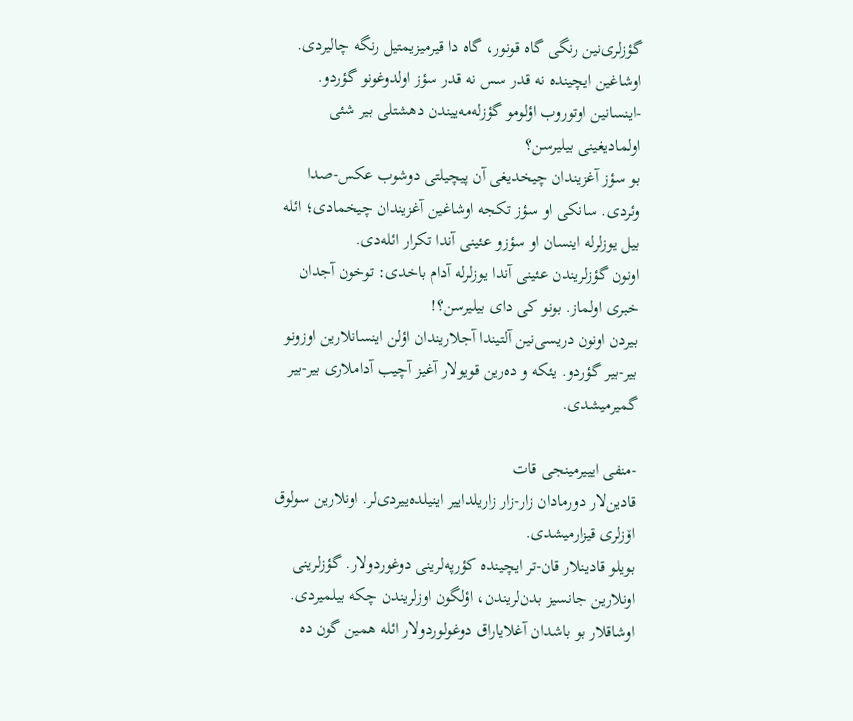گؤزلری‌نین رنگی گاه قونور، گاه دا قیرمیزیمتیل رنگه چالیردی.
اوشاغین ایچینده نه قدر سس نه قدر سؤز اولدوغونو گؤردو.
-اینسانین اوتوروب اؤلومو گؤزله‌مه‌ییندن دهشتلی بیر شئی اولمادیغینی بیلیرسن؟
بو سؤز آغزیندان چیخدیغی آن پیچیلتی دوشوب عکس-صدا وئردی. سانکی او سؤز تکجه اوشاغین آغزیندان چیخمادی؛ ائله بیل یوزلرله اینسان او سؤزو عئینی آندا تکرار ائله‌دی.
اونون گؤزلریندن عئینی آندا یوزلرله آدام باخدی: توخون آجدان خبری اولماز. بونو کی دای بیلیرسن؟!
بیردن اونون دریسی‌نین آلتیندا آجلاریندان اؤلن اینسانلارین اوزونو بیر-بیر گؤردو. یئکه و ده‌رین قویولار آغیز آچیب آداملاری بیر-بیر گمیرمیشدی.

-منفی ایییرمینجی قات
قادین‌لار دورمادان زار-زار زاریلداییر اینیلده‌ییردی‌لر. اونلارین سولوق اۆزلری قیزارمیشدی.
بویلو قادینلار قان-تر ایچینده کؤرپه‌لرینی دوغوردولار. گؤزلرینی اونلارین جانسیز بدن‌لریندن، اؤلگون‌ اوزلریندن چکه بیلمیردی.
اوشاقلار بو باشدان آغلایاراق دوغولوردولار ائله همین گون ده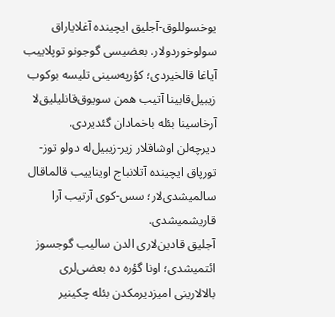یوخسوللوق-آجلیق ایچینده آغلایاراق سولوخوردولار. بعضیسی گوجونو توپلاییب آیاغا قالخیردی؛ کؤرپه‌سینی تلیسه بوکوب زیبیل‌قا‌بینا آتیب همن سویوق‌قانلیلیق‌لا آرخاسینا بئله باخمادان گئدیردی‌.
دیرچه‌لن اوشاقلار زیر-زیبیل‌له دولو توز-تورپاق ایچینده آتلانباج اویناییب قالماقال سالمیشدی‌لار؛ سس-کوی آرتیب آرا قاریشمیشدی.
آجلیق قادین‌لاری الدن سالیب گوجسوز ائتمیشدی؛ اونا گؤره ده بعضی‌لری بالالارینی امیزدیرمکدن بئله چکینیر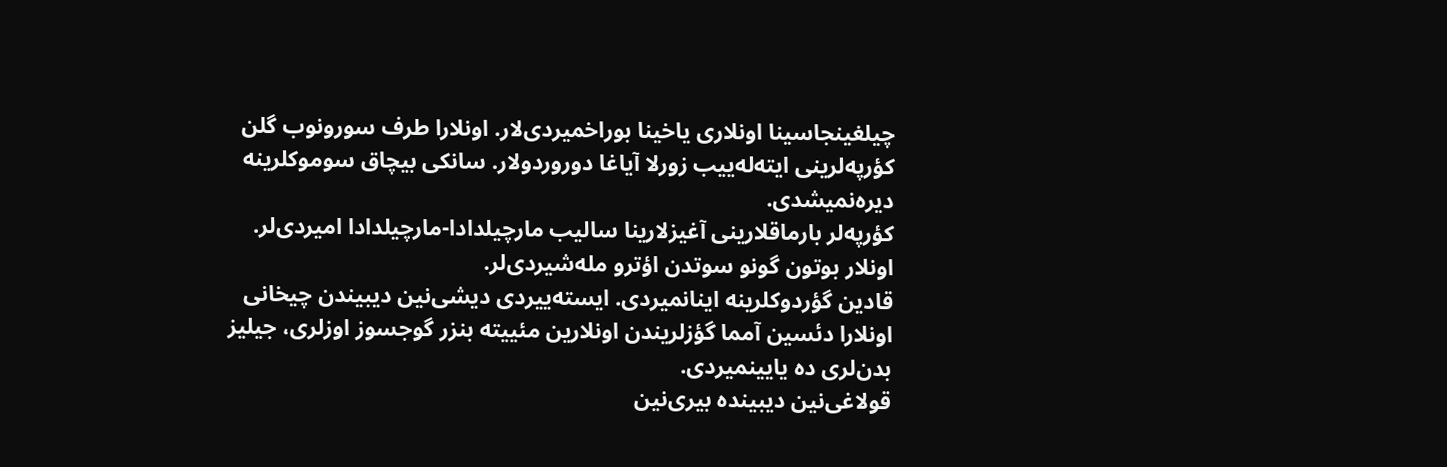چیلغینجاسینا اونلاری یاخینا بوراخمیردی‌لار. اونلارا طرف سورونوب گلن کؤرپه‌لرینی ایته‌له‌ییب زورلا آیاغا دوروردولار. سانکی بیچاق سوموکلرینه دیره‌نمیشدی.
کؤرپه‌لر بارماقلارینی آغیزلارینا سالیب مارچیلدادا-مارچیلدادا امیردی‌لر. اونلار بوتون گونو سوتدن اؤترو مله‌شیردی‌لر‌.
قادین گؤردوکلرینه اینانمیردی. ایسته‌ییردی دیشی‌نین دیبیندن چیخانی اونلارا دئسین آمما گؤزلریندن اونلارین مئییته بنزر گوجسوز اوزلری، جیلیز بدن‌لری ده یایینمیردی.
قولاغی‌نین دیبینده بیری‌نین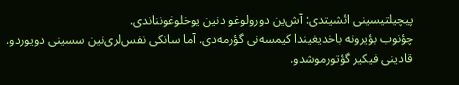پیچیلتیسینی ائشیتدی: آش‌ین دورولوغو دنین یوخلوغونناندی.
چؤنوب بؤیرونه باخدیغیندا کیمسه‌نی گؤرمه‌دی. آما سانکی نفس‌لری‌نین سسینی دویوردو.
قادینی فیکیر گؤتورموشدو.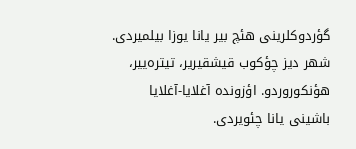گؤردوکلرینی هئچ بیر یانا یوزا بیلمیردی.
شهر دیز چؤکوب قیشقیریر، تیتره‌ییر، هؤنکوروردو. اؤزونده آغلایا-آغلایا باشینی یانا چئویردی.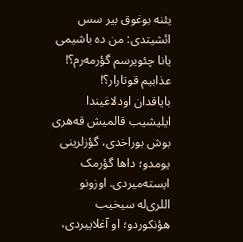یئنه بوغوق بیر سس ائشیتدی: من ده باشیمی یانا چئویرسم گؤرمه‌رم؟! عذابیم قوتارار؟!
بایاقدان اودلاغیندا ایلیشیب قالمیش قه‌هری بوش بوراخدی، گؤزلرینی یومدو؛ داها گؤرمک ایسته‌میردی. اوزونو اللری‌له سیخیب هؤنکوردو؛ او آغلاییردی،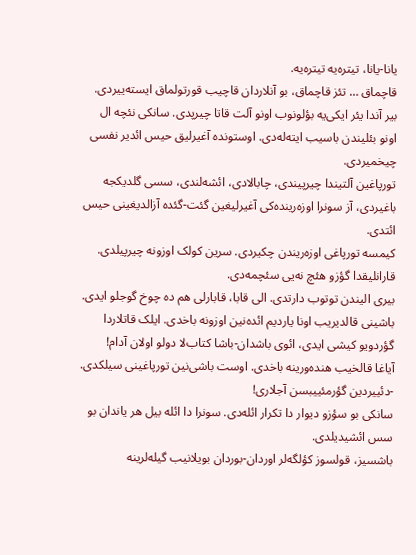یانا-یانا، تیتره‌یه تیتره‌یه.
قاچماق … تئز قاچماق، بو آنلاردان قاچیب قورتولماق ایسته‌ییردی.
بیر آندا یئر ایکی‌یه بؤلونوب اونو آلت قاتا چیرپدی. سانکی نئچه ال اونو بئلیندن باسیب ایته‌له‌دی. اوستونده آغیرلیق حیس ائدیر نفسی چیخمیردی.
تورپاغین آلتیندا چیرپیندی، چابالادی، ائشه‌لندی، سسی گلدیکجه باغیردی، آز سونرا اوزه‌رینده‌کی آغیرلیغین گئت-گئده آزالدیغینی حیس ائتدی.
کیمسه تورپاغی اوزه‌ریندن چکیردی. سرین کولک اوزونه چیرپیلدی. قارانلیقدا گؤزو هئچ نه‌یی سئچمه‌دی.
بیری الیندن توتوب دارتدی. الی قابا، قابارلی هم ده چوخ گوجلو ایدی. باشینی قالدیریب اونا یاردیم ائده‌نین اوزونه باخدی. ایلک قاتلاردا گؤردویو کیشی ایدی، ائوی باشدان-باشا کتاب‌لا دولو اولان آدام!
آیاغا قالخیب هنده‌ورینه باخدی. اوست باشی‌نین تورپاغینی سیلکدی.
-دئییردین گؤرمئییبسن آجلاری!
سانکی بو سؤزو دیوار دا تکرار ائله‌دی. سونرا دا ائله بیل هر یاندان بو سس ائشیدیلدی.
باشسیز، قولسوز کؤلگه‌لر اوردان-بوردان بویلانیب گیله‌لرینه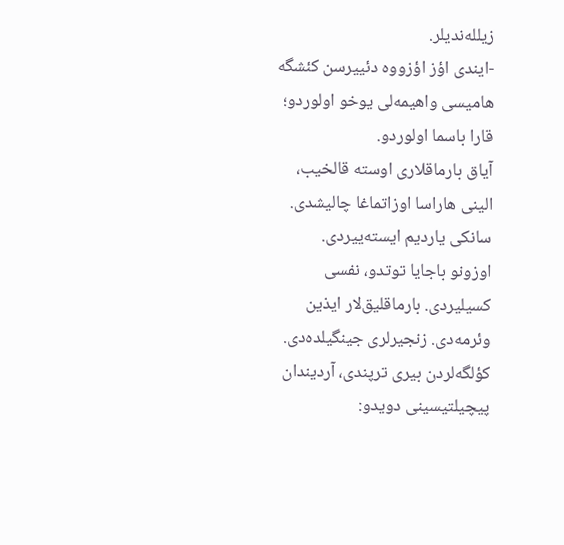زیلله‌ندیلر.
-ایندی اؤز اؤزووه دئییرسن کئشگه هامیسی واهیمه‌لی یوخو اولوردو؛ قارا باسما اولوردو.
آیاق بارماقلاری اوسته قالخیب، الینی هاراسا اوزاتماغا چالیشدی. سانکی یاردیم ایسته‌ییردی.
اوزونو باجایا توتدو، نفسی کسیلیردی. بارماقلیق‌لار ایذین وئرمه‌دی. زنجیرلری جینگیلده‌دی.
کؤلگه‌لردن بیری ترپندی، آردیندان پیچیلتیسینی دویدو: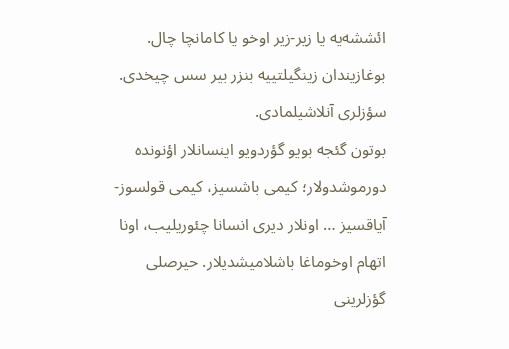ائششه‌یه یا زیر-زیر اوخو یا کامانچا چال.
بوغازیندان زینگیلتییه بنزر بیر سس چیخدی. سؤزلری آنلاشیلمادی.
بوتون گئجه بویو گؤردویو اینسانلار اؤنونده دورموشدولار؛ کیمی باشسیز، کیمی قولسوز-آیاقسیز … اونلار دیری انسانا چئوریلیب، اونا اتهام اوخوماغا باشلامیشدیلار. حیرصلی گؤزلرینی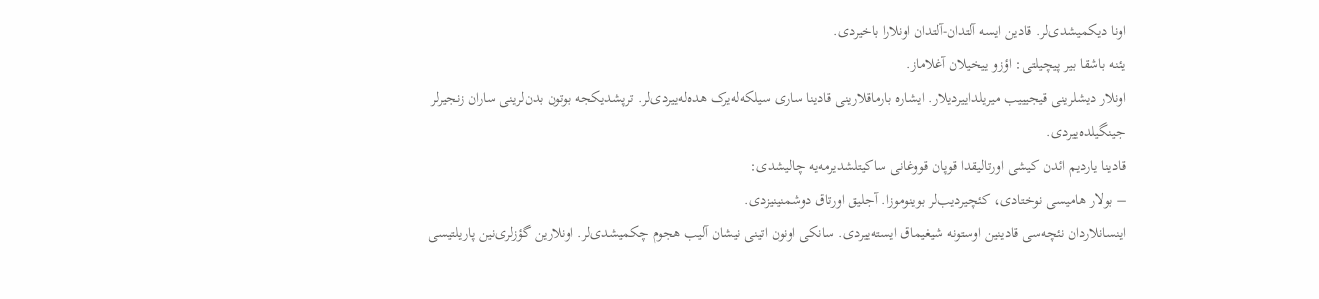اونا دیکمیشدی‌لر. قادین ایسه آلتدان-آلتدان اونلارا باخیردی.
یئنه باشقا بیر پیچیلتی: اؤزو ییخیلان آغلاماز.
اونلار دیشلرینی قیجیییب میریلداییردیلار. ایشاره بارماقلارینی قادینا ساری سیلکه‌له‌یرک هده‌له‌ییردی‌لر. ترپشدیکجه بوتون بدن‌لرینی ساران زنجیرلر جینگیلده‌ییردی.
قادینا یاردیم ائدن کیشی اورتالیقدا قوپان قووغانی ساکیتلشدیرمه‌یه چالیشدی:
– بولار هامیسی نوختادی، کئچیردیب‌لر بوینوموزا. آجلیق اورتاق دوشمنینیزدی.
اینسانلاردان نئچه‌سی قادینین اوستونه شیغیماق ایسته‌ییردی. سانکی اونون اتینی نیشان آلیب هجوم چکمیشدی‌لر. اونلارین گؤزلری‌نین پاریلتیسی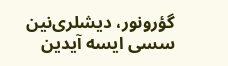گؤرونور، دیشلری‌نین سسی ایسه آیدین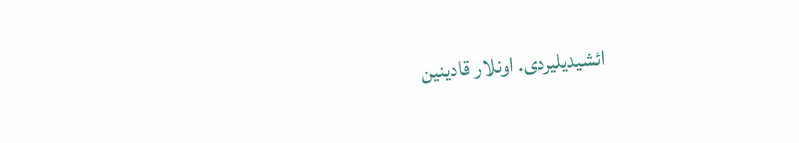ائشیدیلیردی. اونلار قادینین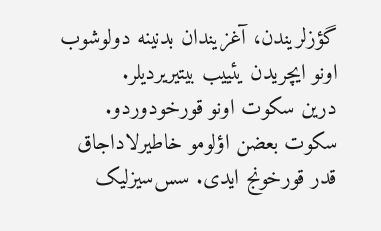گؤزلریندن، آغزیندان بدنینه دولوشوب اونو ایچریدن یئییب بیتیریردیلر.
درین سکوت اونو قورخودوردو. سکوت بعضن اؤلومو خاطیرلاداجاق قدر قورخونج ایدی. سس‌سیزلیک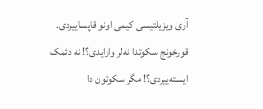آری ویزیلتیسی کیمی اونو قاپساییردی. قورخونج سکوتدا نه‌لر وارایدی؟! نه دئمک ایسته‌ییردی؟! مگر سکوتون دا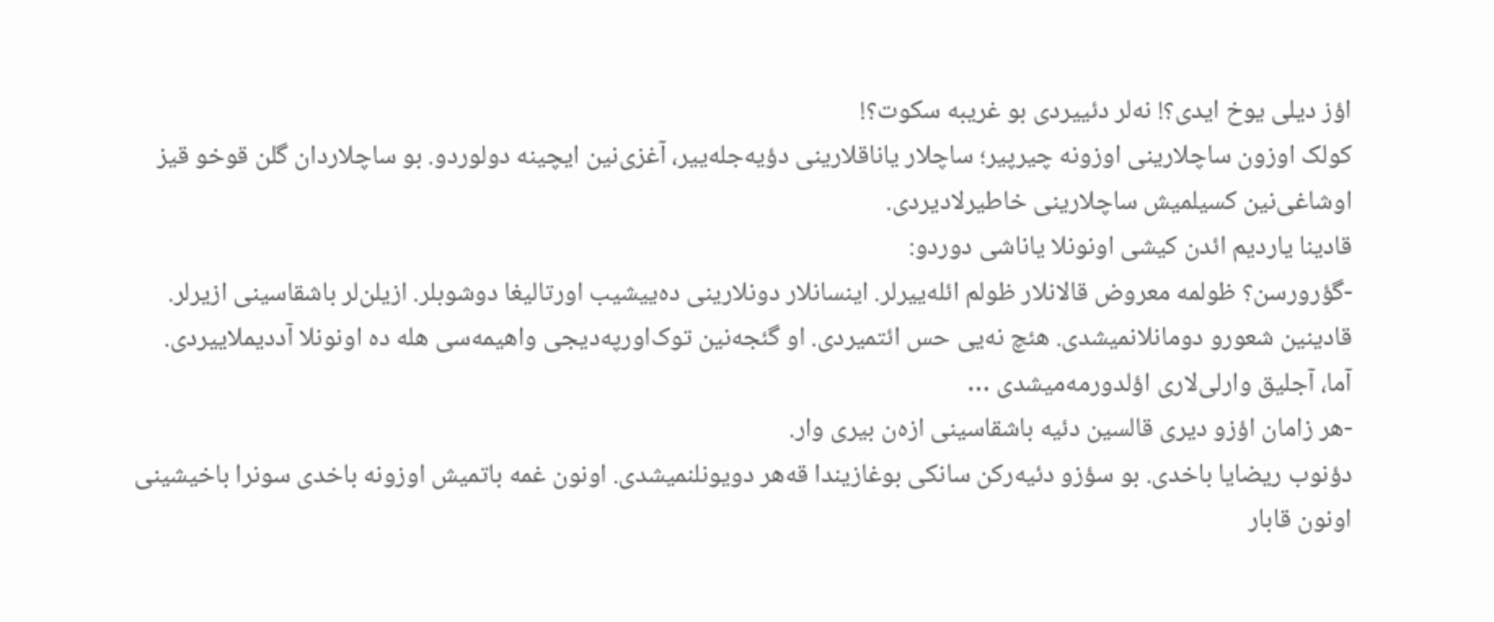اؤز دیلی یوخ ایدی؟! نه‌لر دئییردی بو غریبه سکوت؟!
کولک اوزون ساچلارینی اوزونه چیرپیر؛ ساچلار یاناقلارینی دؤیه‌جله‌ییر، آغزی‌نین ایچینه دولوردو. بو ساچلاردان گلن قوخو قیز اوشاغی‌نین کسیلمیش ساچلارینی خاطیرلادیردی.
قادینا یاردیم ائدن کیشی اونونلا یاناشی دوردو:
-گؤرورسن؟ ظولمه معروض قالانلار ظولم ائله‌ییرلر. اینسانلار دونلارینی ده‌ییشیب اورتالیغا دوشوبلر. ازیلن‌لر باشقاسینی ازیرلر.
قادینین شعورو دومانلانمیشدی. هئچ نه‌یی حس ائتمیردی. او گئجه‌نین توک‌اورپه‌دیجی واهیمه‌سی هله ده اونونلا آددیملاییردی.
آما، آجلیق وارلی‌لاری اؤلدورمه‌میشدی …
-هر زامان اؤزو دیری قالسین دئیه باشقاسینی ازه‌ن بیری وار.
دؤنوب ریضایا باخدی. بو سؤزو دئیه‌رکن سانکی بوغازیندا قه‌هر دویونلنمیشدی. اونون غمه باتمیش اوزونه باخدی سونرا باخیشینی اونون قابار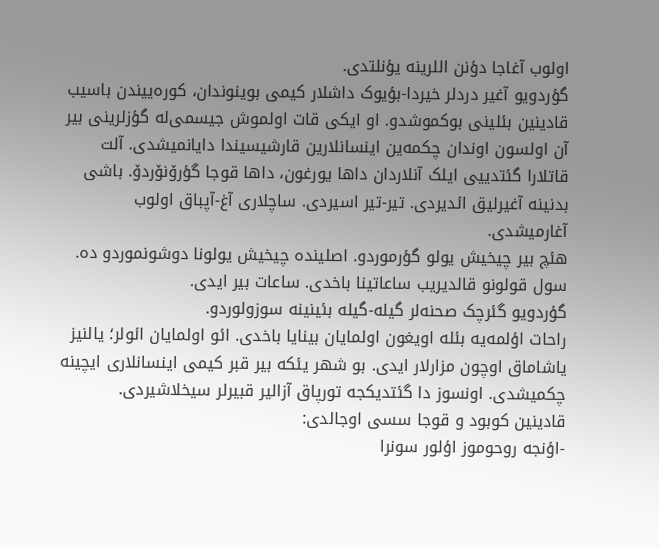اولوب آغاجا دؤنن اللرینه یؤنلتدی.
گؤردویو آغیر دردلر خیردا-بؤیوک داشلار کیمی بوینوندان، کوره‌ییندن باسیب قادینین بئلینی بوکموشدو. او ایکی قات اولموش جیسمی‌له گؤزلرینی بیر آن اولسون اوندان چکمه‌ین اینسانلارین قارشیسیندا دایانمیشدی. آلت قاتلارا گئتدییی ایلک آنلاردان داها یورغون، داها قوجا گؤرۆنۆردۆ. باشی بدنینه آغیرلیق ائدیردی. تیر-تیر اسیردی. ساچلاری آغ-آپباق اولوب آغارمیشدی.
هئچ بیر چیخیش یولو گؤرموردو. اصلینده چیخیش یولونا دوشونموردو ده.
سول قولونو قالدیریب ساعاتینا باخدی. ساعات بیر ایدی.
گؤردویو گئرچک صحنه‌لر گیله-گیله بئینینه سوزولوردو.
راحات اؤلمه‌یه بئله اویغون اولمایان بینایا باخدی. ائو اولمایان ائولر؛ یالنیز یاشاماق اوچون مزارلار ایدی. بو شهر یئکه بیر قبر کیمی اینسانلاری ایچینه چکمیشدی. اونسوز دا گئتدیکجه تورپاق آزالیر قبیرلر سیخلاشیردی.
قادینین کوبود و قوجا سسی اوجالدی:
-اؤنجه روحوموز اؤلور سونرا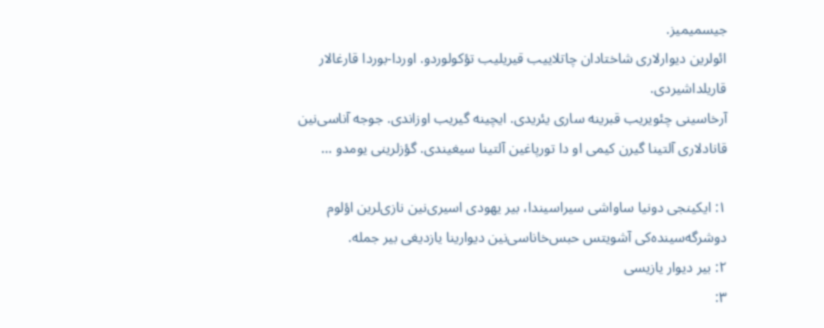جیسمیمیز.
ائولرین دیوارلاری شاختادان چاتلاییب قیریلیب تؤکولوردو. اوردا-بوردا قارغالار قاریلداشیردی.
آرخاسینی چئویریب قبرینه ساری یئریدی. ایچینه گیریب اوزاندی. جوجه آناسی‌نین قانادلاری آلتینا گیرن کیمی او دا تورپاغین آلتینا سیغیندی. گؤزلرینی یومدو …

۱: ایکینجی دونیا ساواشی سیراسیندا، بیر یهودی اسیری‌نین نازی‌لرین اؤلوم دوشرگه‌سینده‌کی آشویتس حبس‌خاناسی‌نین دیوارینا یازدیغی بیر جمله.
۲: بیر دیوار یازیسی
۳: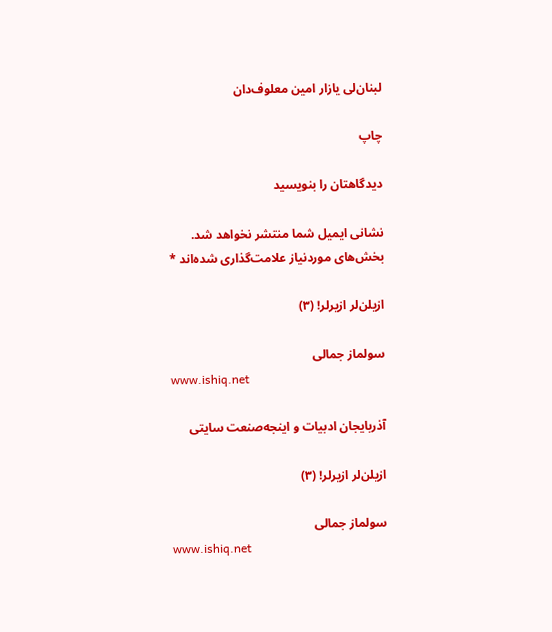لبنان‌لی یازار امین معلوف‌دان

چاپ

دیدگاهتان را بنویسید

نشانی ایمیل شما منتشر نخواهد شد. بخش‌های موردنیاز علامت‌گذاری شده‌اند *

ازیلن‌لر ازیرلر! (۳)

سولماز جمالی
www.ishiq.net

آذربایجان ادبیات و اینجه‌صنعت سایتی

ازیلن‌لر ازیرلر! (۳)

سولماز جمالی
www.ishiq.net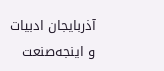آذربایجان ادبیات و اینجه‌صنعت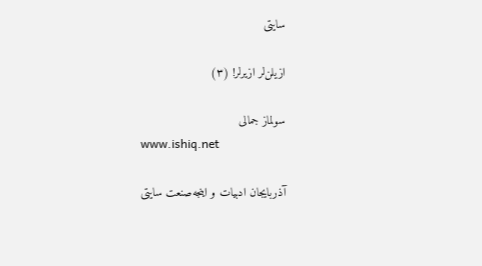سایتی

ازیلن‌لر ازیرلر! (۳)

سولماز جمالی
www.ishiq.net

آذربایجان ادبیات و اینجه‌صنعت سایتی